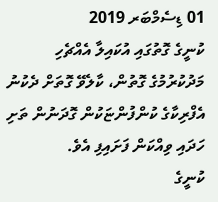01 ޑިސެމްބަރ 2019
ކުނީގެ ގޮތުގައި އުކައިލާ އެއްޗެހި މަދުކުރުމުގެ ގޮތުން، ކާލެވޭ ގޮތަށް ދެކުނު އެފްރިކާގެ ކުންފުންޏަކުން ގޮދަނުން ތަށި ހަދައި ވިއްކަން ފަށައިފި އެވެ.
ކުނީގެ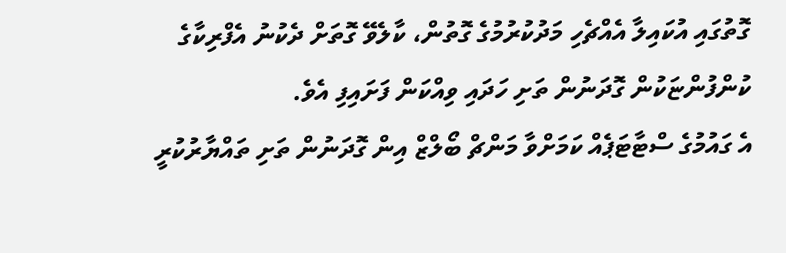ގޮތުގައި އުކައިލާ އެއްޗެހި މަދުކުރުމުގެ ގޮތުން، ކާލެވޭ ގޮތަށް ދެކުނު އެފްރިކާގެ ކުންފުންޏަކުން ގޮދަނުން ތަށި ހަދައި ވިއްކަން ފަށައިފި އެވެ.
އެ ގައުމުގެ ސްޓާޓަޕެއް ކަމަށްވާ މަންޗް ބޯލްޒް އިން ގޮދަނުން ތަށި ތައްޔާރުކުރީ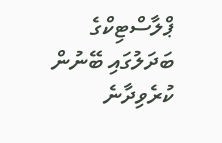ޕްލާސްޓިކްގެ ބަދަލުގައި ބޭނުން ކުރެވިދާނެ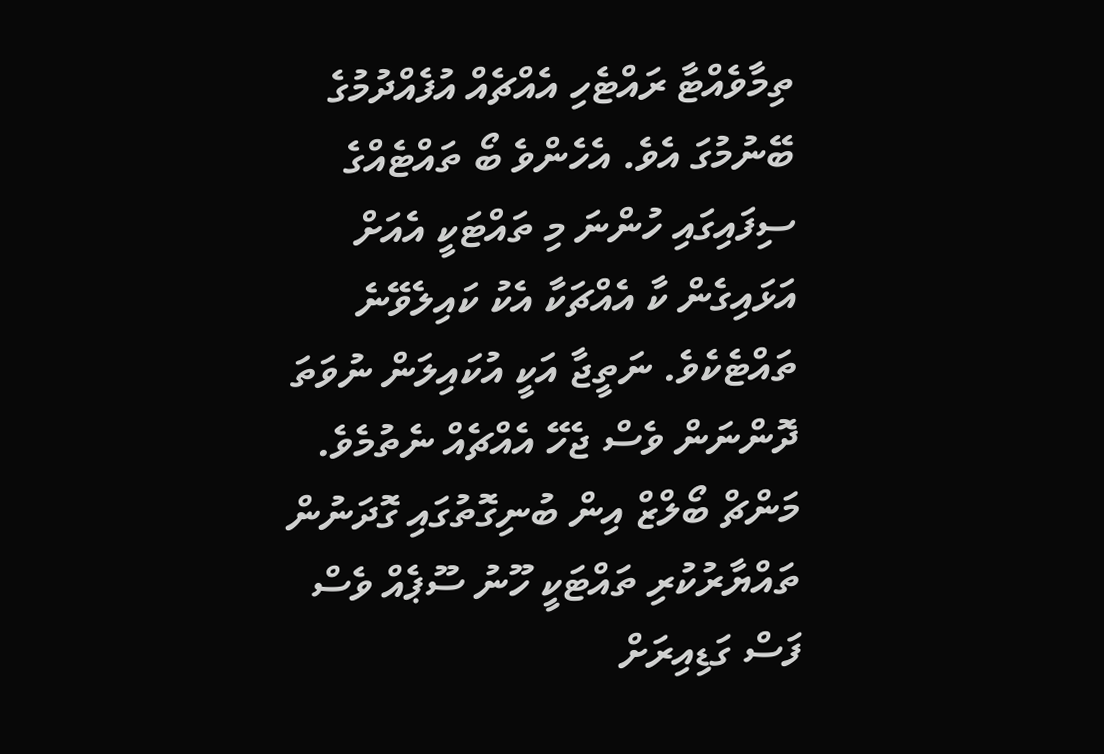ތިމާވެއްޓާ ރައްޓެހި އެއްޗެއް އުފެއްދުމުގެ ބޭނުމުގަ އެވެ. އެހެންވެ ބޯ ތައްޓެއްގެ ސިފައިގައި ހުންނަ މި ތައްޓަކީ އެއަށް އަޅައިގެން ކާ އެއްޗަކާ އެކު ކައިލެވޭނެ ތައްޓެކެވެ. ނަތީޖާ އަކީ އުކައިލަން ނުވަތަ ދޮންނަން ވެސް ޖެހޭ އެއްޗެއް ނެތުމެވެ.
މަންޗް ބޯލްޒް އިން ބުނިގޮތުގައި ގޮދަނުން ތައްޔާރުކުރި ތައްޓަކީ ހޫނު ސޫޕެއް ވެސް ފަސް ގަޑިއިރަށް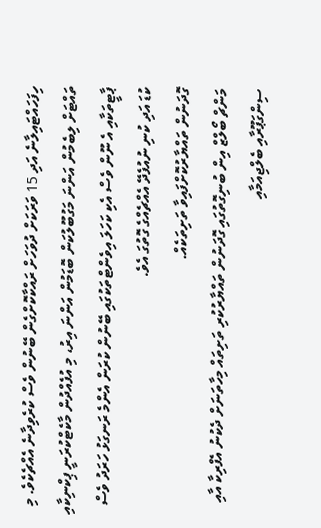ހިފަހައްޓައިލާނެ އަދި 15 ވަރަކަށް ދުވަހަށް ރައްކާކޮށްގެން ބޭނުން ވެސް ކުރެވިދާނެ އެއްޗެކެވެ. މި ތައްޓަށް ލިބެމުން އަންނަ މަގުބޫލުކަން ބޮޑަމުން އަންނަ އިރު، މި އުފެއްދުން މާކެޓްކުރަނީ ޕިކްނިކާއި ޕާޓީތަކާއި އެ ނޫން ވެސް އެކި ކަހަލަ އިވެންޓްތަކުގައި ބޭނުން ކުރަން އެންމެ ރަނގަޅު ހަރަދު ވެސް ކުޑަ އަދި ކުނި ނުއުފެދޭ އެއްޗެއްގެ ގޮތުގަ އެވެ.
ގޮދަނުން ތައްޔާރުކޮށްފައިވާ ތަށިތަކެއް.
މަންޗް ބޯލްޒް އިން ބުނިގޮތުގައި ގޮދަނުން ތައްޔާރުކުރި ތަށިތައް މިހާތަނަށް ދެކުނު އެފްރިކާ އާއި ސިންގަޕޫރާއި ބެލްޖިއަމާއި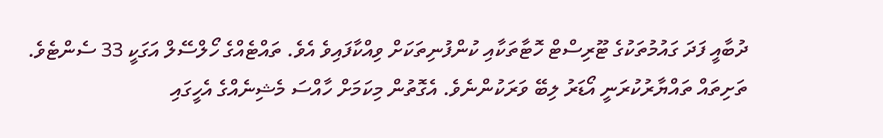ދުބާއީ ފަދަ ގައުމުތަކުގެ ޓޫރިސްޓް ހޮޓާތަކާއި ކުންފުނިތަކަށް ވިއްކާފައިވެ އެވެ. ތައްޓެއްގެ ހޯލްސޭލް އަގަކީ 33 ސެންޓެވެ.
ތަށިތައް ތައްޔާރުކުރަނީ އޯޑަރު ލިބޭ ވަރަކުންނެވެ. އެގޮތުން މިކަމަށް ހާއްސަ މެޝިނެއްގެ އެހީގައި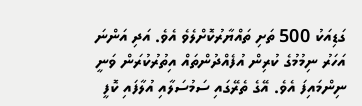ގަޑިއަކު 500 ތަށި ތައްޔާރުކޮށްލެވެ އެވެ. އަދި އަންނަ އަހަރު ނިމުމުގެ ކުރިން އުފެއްދުންތައް އިތުރުކުރަން ވަނީ ނިންމައިފަ އެވެ. އޭގެ ތެރޭގައި ސަމުސަލާއި އުލާފައި ކޮފީ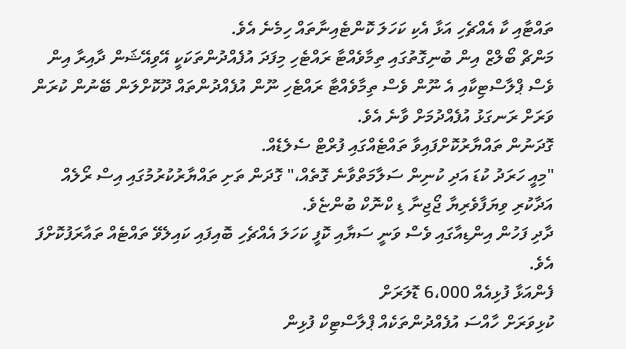ތައްޓާއި ކާ އެއްޗެހި އަޅާ އެކި ކަހަލަ ކޮންޓެއިނާތައް ހިމެނެ އެވެ.
މަންޗް ބޯލްޒް އިން ބުނިގޮތުގައި ތިމާވެއްޓާ ރައްޓެހި މިފަދަ އުފެއްދުންތަކަކީ އޭވިއޭޝަން ދާއިރާ އިން ވެސް ޕްލާސްޓިކާއި އެ ނޫން ވެސް ތިމާވެއްޓާ ރައްޓެހި ނޫން އުފެއްދުންތައް ދޫކޮށްލަން ބޭނުން ކުރަން ވަރަށް ރަނގަޅު އުފެއްދުމަށް ވާނެ އެވެ.
ގޮދަނުން ތައްޔާރުކޮށްފައިވާ ތައްޓެއްގައި ފުރްޓް ސެލެޑެއް.
"މިއީ ހަރަދު ކުޑަ އަދި ކުނިން ސަލާމަތްވާނެ ގޮތެއް،" ގޮދަން ތަށި ތައްޔާރުކުރުމުގައި އިސް ރޯލެއް އަދާކުރި ވިޔަފާވެރިޔާ ޖޯޖިނާ ޑި ކްނޮކް ބުންޏެވެ.
ދާދި ފަހުން އިންޑިއާގައި ވެސް ވަނީ ސަޔާއި ކޮފީ ކަހަލަ އެއްޗެހި ބޮއިފައި ކައިލެވޭ ތައްޓެއް ތައާރަފުކޮށްފަ އެވެ.
ފެންއަޅާ ފުޅިއެއް 6،000 ޑޮލަރަށް
ކުޅިވަރަށް ހާއްސަ އުފެއްދުންތަކެއް ޕްލާސްޓިކް ފުޅިން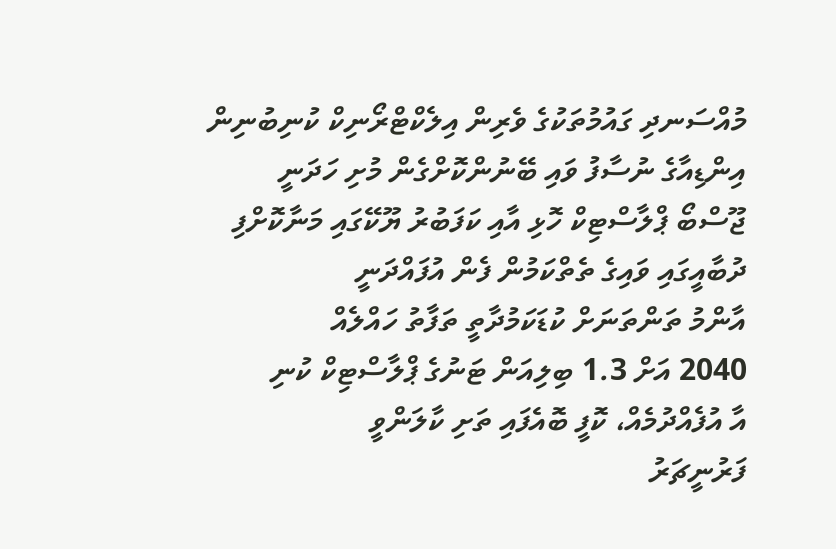މުއްސަނދި ގައުމުތަކުގެ ވެރިން އިލެކްޓްރޯނިކް ކުނިބުނިން
އިންޑިއާގެ ނުސާފު ވައި ބޭނުންކޮށްގެން މުށި ހަދަނީ
ޖޫސްބޯ ޕްލާސްޓިކް ހޮޅި އާއި ކަފަބުރު ޔޫކޭގައި މަނާކޮށްފި
ދުބާއީގައި ވައިގެ ތެތްކަމުން ފެން އުފައްދަނީ
އާންމު ތަންތަނަށް ކުޑަކަމުދާތީ ތަފާތު ހައްލެއް
2040 އަށް 1.3 ބިލިއަން ޓަނުގެ ޕްލާސްޓިކް ކުނި
އާ އުފެއްދުމެއް، ކޮފީ ބޮއެފައި ތަށި ކާލަންވީ
ފަރުނީޗަރު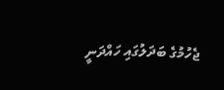ޖެހުމުގެ ބަދަލުގައި ހައްދަނީ